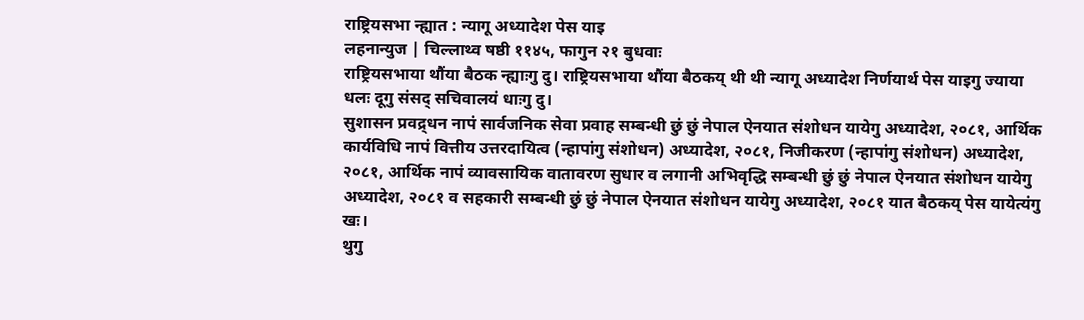राष्ट्रियसभा न्ह्यात : न्यागू अध्यादेश पेस याइ
लहनान्युज | चिल्लाथ्व षष्ठी ११४५, फागुन २१ बुधवाः
राष्ट्रियसभाया थौंया बैठक न्ह्याःगु दु। राष्ट्रियसभाया थौंया बैठकय् थी थी न्यागू अध्यादेश निर्णयार्थ पेस याइगु ज्याया धलः दूगु संसद् सचिवालयं धाःगु दु।
सुशासन प्रवद्र्धन नापं सार्वजनिक सेवा प्रवाह सम्बन्धी छुं छुं नेपाल ऐनयात संशोधन यायेगु अध्यादेश, २०८१, आर्थिक कार्यविधि नापं वित्तीय उत्तरदायित्व (न्हापांगु संशोधन) अध्यादेश, २०८१, निजीकरण (न्हापांगु संशोधन) अध्यादेश, २०८१, आर्थिक नापं व्यावसायिक वातावरण सुधार व लगानी अभिवृद्धि सम्बन्धी छुं छुं नेपाल ऐनयात संशोधन यायेगु अध्यादेश, २०८१ व सहकारी सम्बन्धी छुं छुं नेपाल ऐनयात संशोधन यायेगु अध्यादेश, २०८१ यात बैठकय् पेस यायेत्यंगु खः।
थुगु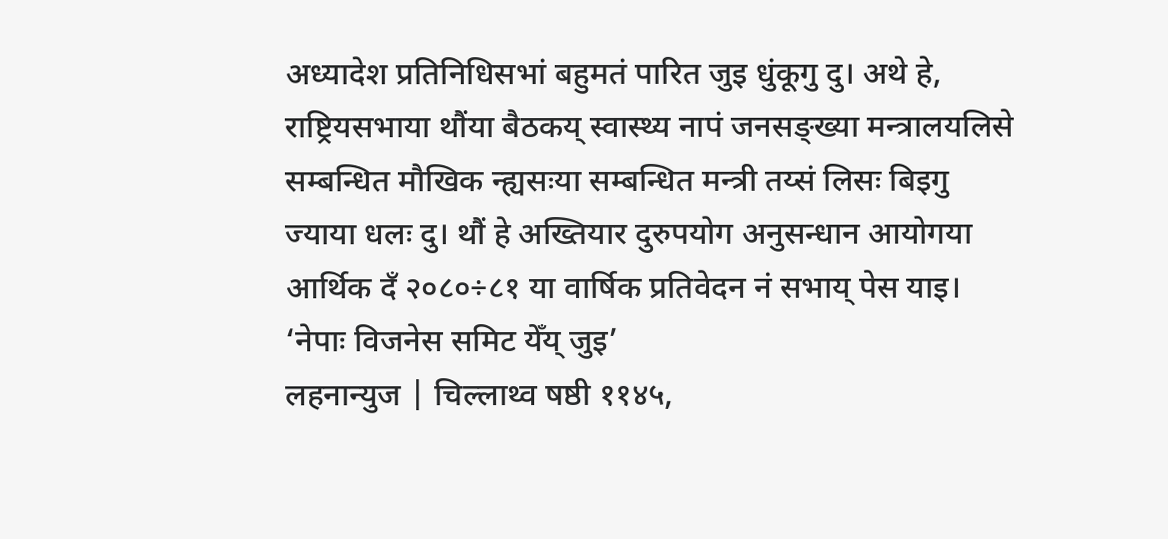अध्यादेश प्रतिनिधिसभां बहुमतं पारित जुइ धुंकूगु दु। अथे हे, राष्ट्रियसभाया थौंया बैठकय् स्वास्थ्य नापं जनसङ्ख्या मन्त्रालयलिसे सम्बन्धित मौखिक न्ह्यसःया सम्बन्धित मन्त्री तय्सं लिसः बिइगु ज्याया धलः दु। थौं हे अख्तियार दुरुपयोग अनुसन्धान आयोगया आर्थिक दँ २०८०÷८१ या वार्षिक प्रतिवेदन नं सभाय् पेस याइ।
‘नेपाः विजनेस समिट येँय् जुइ’
लहनान्युज | चिल्लाथ्व षष्ठी ११४५,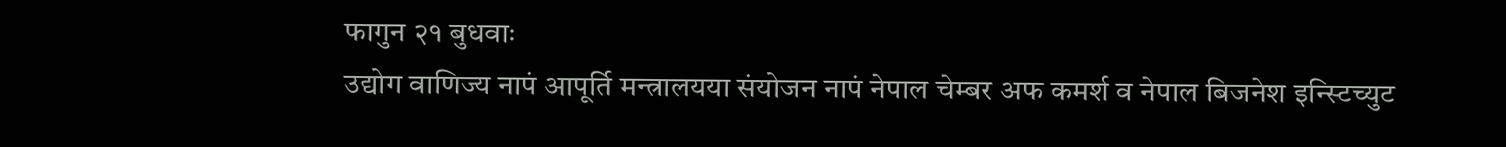फागुन २१ बुधवाः
उद्योग वाणिज्य नापं आपूर्ति मन्त्रालयया संयोजन नापं नेपाल चेम्बर अफ कमर्श व नेपाल बिजनेश इन्स्टिच्युट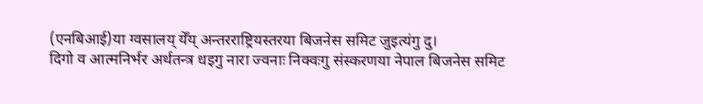(एनबिआई)या ग्वसालय् येँय् अन्तरराष्ट्रियस्तरया बिजनेस समिट जुइत्यंगु दु।
दिगो व आत्मनिर्भर अर्थतन्त्र धइगु नारा ज्वनाः निक्वःगु संस्करणया नेपाल बिजनेस समिट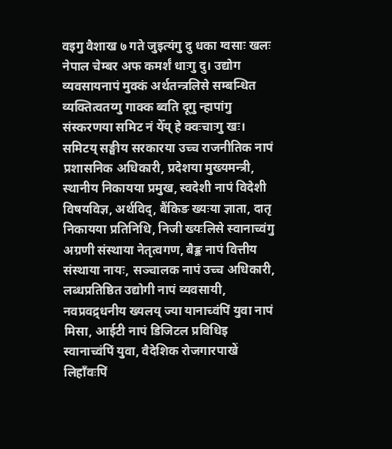वइगु वैशाख ७ गते जुइत्यंगु दु धका ग्वसाः खलः नेपाल चेम्बर अफ कमर्शं धाःगु दु। उद्योग व्यवसायनापं मुक्कं अर्थतन्त्रलिसे सम्बन्धित व्यक्तित्वतय्गु गाक्क ब्वति दूगु न्हापांगु संस्करणया समिट नं येँय् हे क्वःचाःगु खः।
समिटय् सङ्घीय सरकारया उच्च राजनीतिक नापं प्रशासनिक अधिकारी, प्रदेशया मुख्यमन्त्री, स्थानीय निकायया प्रमुख, स्वदेशी नापं विदेशी विषयविज्ञ, अर्थविद्, बैंकिङ ख्यःया ज्ञाता, दातृ निकायया प्रतिनिधि, निजी ख्यःलिसे स्वानाच्वंगु अग्रणी संस्थाया नेतृत्वगण, बैङ्क नापं वित्तीय संस्थाया नायः, सञ्चालक नापं उच्च अधिकारी, लब्धप्रतिष्ठित उद्योगी नापं व्यवसायी, नवप्रवद्र्धनीय ख्यलय् ज्या यानाच्वंपिं युवा नापं मिसा, आईटी नापं डिजिटल प्रविधिइ स्वानाच्वंपिं युवा, वैदेशिक रोजगारपाखें लिहाँवःपिं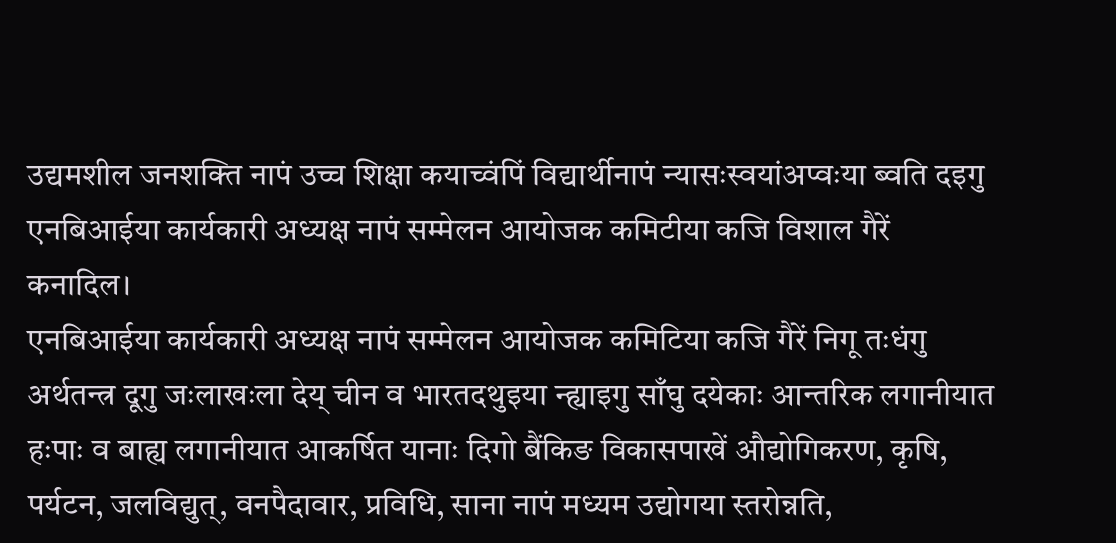उद्यमशील जनशक्ति नापं उच्च शिक्षा कयाच्वंपिं विद्यार्थीनापं न्यासःस्वयांअप्वःया ब्वति दइगु एनबिआईया कार्यकारी अध्यक्ष नापं सम्मेलन आयोजक कमिटीया कजि विशाल गैरें कनादिल।
एनबिआईया कार्यकारी अध्यक्ष नापं सम्मेलन आयोजक कमिटिया कजि गैरें निगू तःधंगु अर्थतन्त्र दूगु जःलाखःला देय् चीन व भारतदथुइया न्ह्याइगु साँघु दयेकाः आन्तरिक लगानीयात हःपाः व बाह्य लगानीयात आकर्षित यानाः दिगो बैंकिङ विकासपाखें औद्योगिकरण, कृषि, पर्यटन, जलविद्युत्, वनपैदावार, प्रविधि, साना नापं मध्यम उद्योगया स्तरोन्नति,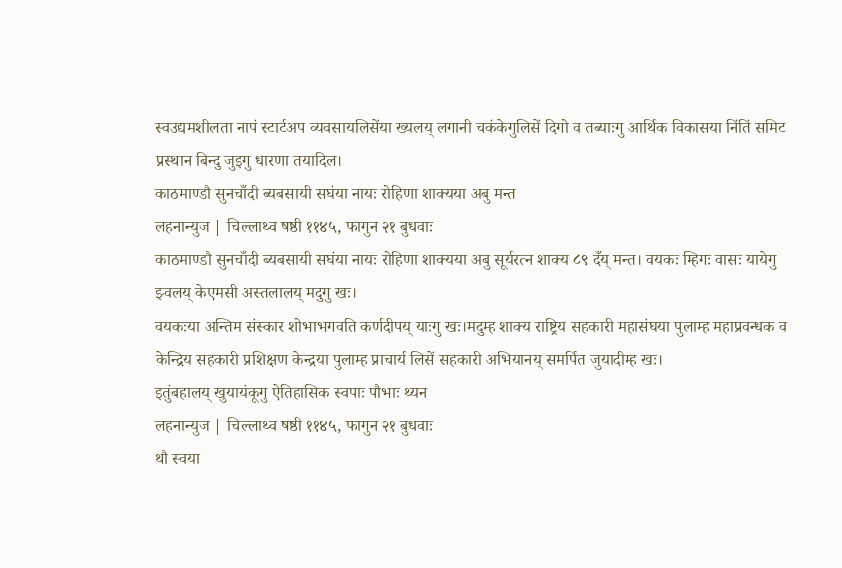स्वउद्यमशीलता नापं स्टार्टअप व्यवसायलिसेंया ख्यलय् लगानी चकंकेगुलिसें दिगो व तब्याःगु आर्थिक विकासया निंतिं समिट प्रस्थान बिन्दु जुइगु धारणा तयादिल।
काठमाण्डौ सुनचाँदी ब्यबसायी सघंया नायः रोहिणा शाक्यया अबु मन्त
लहनान्युज | चिल्लाथ्व षष्ठी ११४५, फागुन २१ बुधवाः
काठमाण्डौ सुनचाँदी ब्यबसायी सघंया नायः रोहिणा शाक्यया अबु सूर्यरत्न शाक्य ८९ दँय् मन्त। वयकः म्हिगः वासः यायेगु झ्वलय् केएमसी अस्तलालय् मदुगु खः।
वयकःया अन्तिम संस्कार शोभाभगवति कर्णदीपय् याःगु खः।मदुम्ह शाक्य राष्ट्रिय सहकारी महासंघया पुलाम्ह महाप्रवन्धक व केन्द्रिय सहकारी प्रशिक्षण केन्द्रया पुलाम्ह प्राचार्य लिसें सहकारी अभियानय् समर्पित जुयादीम्ह खः।
इतुंबहालय् खुयायंकूगु ऐतिहासिक स्वपाः पौभाः थ्यन
लहनान्युज | चिल्लाथ्व षष्ठी ११४५, फागुन २१ बुधवाः
थौ स्वया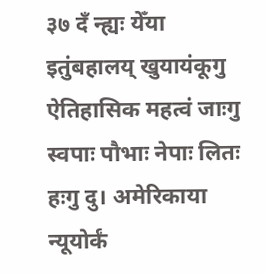३७ दँ न्ह्यः येँया इतुंबहालय् खुयायंकूगु ऐतिहासिक महत्वं जाःगु स्वपाः पौभाः नेपाः लितः हःगु दु। अमेरिकाया न्यूयोर्कं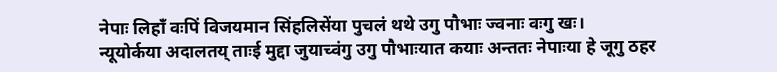नेपाः लिहाँ वःपिं विजयमान सिंहलिसेंया पुचलं थथे उगु पौभाः ज्वनाः वःगु खः।
न्यूयोर्कया अदालतय् ताःई मुद्दा जुयाच्वंगु उगु पौभाःयात कयाः अन्ततः नेपाःया हे जूगु ठहर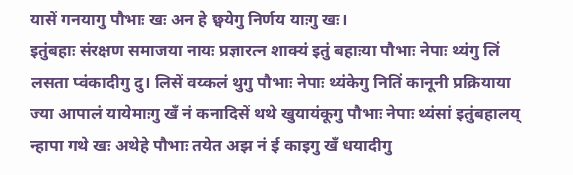यासें गनयागु पौभाः खः अन हे छ्वयेगु निर्णय याःगु खः।
इतुंबहाः संरक्षण समाजया नायः प्रज्ञारत्न शाक्यं इतुं बहाःया पौभाः नेपाः थ्यंगु लिं लसता प्वंकादीगु दु। लिसें वय्कलं थुगु पौभाः नेपाः थ्यंकेगु नितिं कानूनी प्रक्रियाया ज्या आपालं यायेमाःगु खँ नं कनादिसें थथे खुयायंकूगु पौभाः नेपाः थ्यंसां इतुंबहालय् न्हापा गथे खः अथेहे पौभाः तयेत अझ नं ई काइगु खँ धयादीगु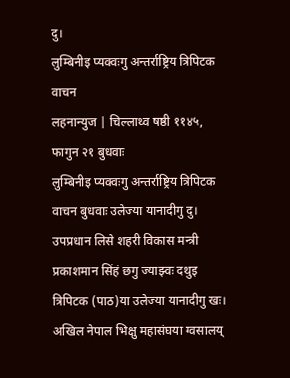दु।
लुम्बिनीइ प्यक्वःगु अन्तर्राष्ट्रिय त्रिपिटक वाचन
लहनान्युज | चिल्लाथ्व षष्ठी ११४५, फागुन २१ बुधवाः
लुम्बिनीइ प्यक्वःगु अन्तर्राष्ट्रिय त्रिपिटक वाचन बुधवाः उलेज्या यानादीगु दु। उपप्रधान लिसे शहरी विकास मन्त्री प्रकाशमान सिंहं छगु ज्याझ्वः दथुइ त्रिपिटक (पाठ)या उलेज्या यानादीगु खः।
अखिल नेपाल भिक्षु महासंघया ग्वसालय्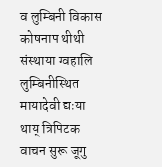व लुम्बिनी विकास कोषनाप थीथी संस्थाया ग्वहालि लुम्बिनीस्थित मायादेवी द्यःया थाय् त्रिपिटक वाचन सुरू जूगु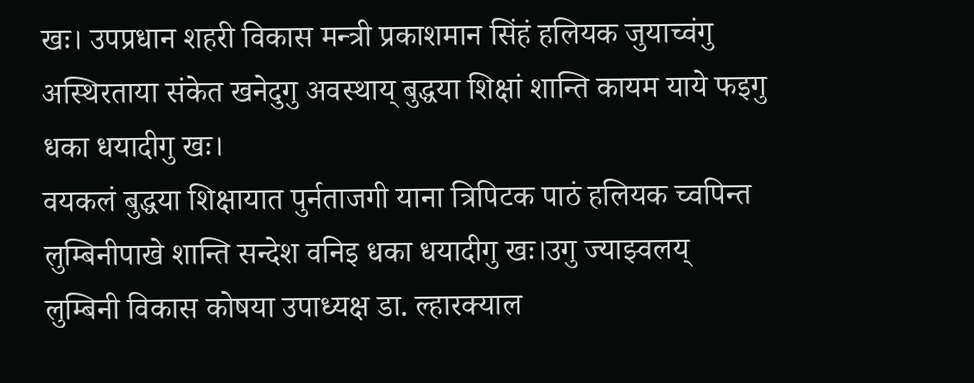खः। उपप्रधान शहरी विकास मन्त्री प्रकाशमान सिंहं हलियक जुयाच्वंगु अस्थिरताया संकेत खनेदुगु अवस्थाय् बुद्धया शिक्षां शान्ति कायम याये फइगु धका धयादीगु खः।
वयकलं बुद्धया शिक्षायात पुर्नताजगी याना त्रिपिटक पाठं हलियक च्वपिन्त लुम्बिनीपाखे शान्ति सन्देश वनिइ धका धयादीगु खः।उगु ज्याझ्वलय् लुम्बिनी विकास कोषया उपाध्यक्ष डा. ल्हारक्याल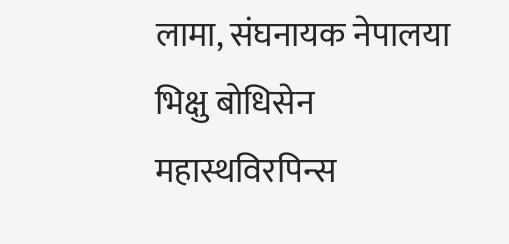लामा, संघनायक नेपालया भिक्षु बोधिसेन महास्थविरपिन्स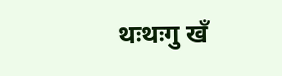थःथःगु खँ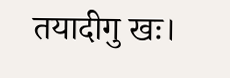तयादीगु खः।